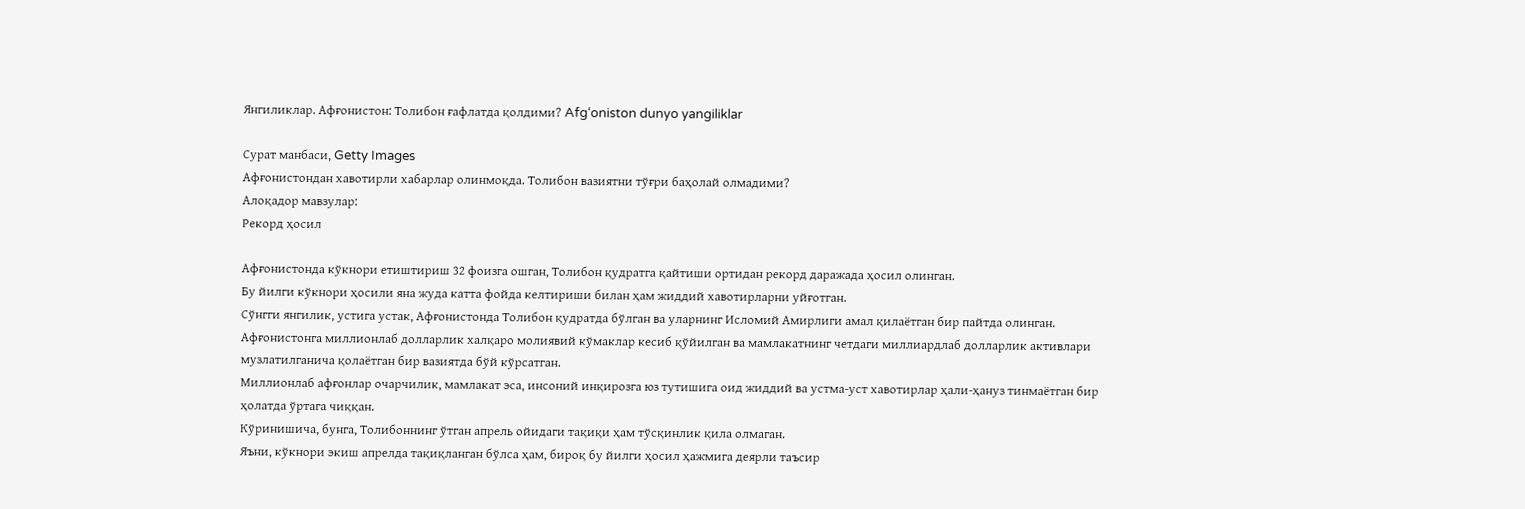Янгиликлар. Афғонистон: Толибон ғафлатда қолдими? Afg‘oniston dunyo yangiliklar

Сурат манбаси, Getty Images
Афғонистондан хавотирли хабарлар олинмоқда. Толибон вазиятни тўғри баҳолай олмадими?
Алоқадор мавзулар:
Рекорд ҳосил

Афғонистонда кўкнори етиштириш 32 фоизга ошган, Толибон қудратга қайтиши ортидан рекорд даражада ҳосил олинган.
Бу йилги кўкнори ҳосили яна жуда катта фойда келтириши билан ҳам жиддий хавотирларни уйғотган.
Сўнгги янгилик, устига устак, Афғонистонда Толибон қудратда бўлган ва уларнинг Исломий Амирлиги амал қилаётган бир пайтда олинган.
Афғонистонга миллионлаб долларлик халқаро молиявий кўмаклар кесиб қўйилган ва мамлакатнинг четдаги миллиардлаб долларлик активлари музлатилганича қолаётган бир вазиятда бўй кўрсатган.
Миллионлаб афғонлар очарчилик, мамлакат эса, инсоний инқирозга юз тутишига оид жиддий ва устма-уст хавотирлар ҳали-ҳануз тинмаётган бир ҳолатда ўртага чиққан.
Кўринишича, бунга, Толибоннинг ўтган апрель ойидаги тақиқи ҳам тўсқинлик қила олмаган.
Яъни, кўкнори экиш апрелда тақиқланган бўлса ҳам, бироқ бу йилги ҳосил ҳажмига деярли таъсир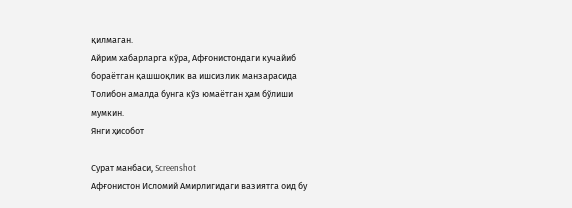қилмаган.
Айрим хабарларга кўра, Афғонистондаги кучайиб бораётган қашшоқлик ва ишсизлик манзарасида Толибон амалда бунга кўз юмаётган ҳам бўлиши мумкин.
Янги ҳисобот

Сурат манбаси, Screenshot
Афғонистон Исломий Амирлигидаги вазиятга оид бу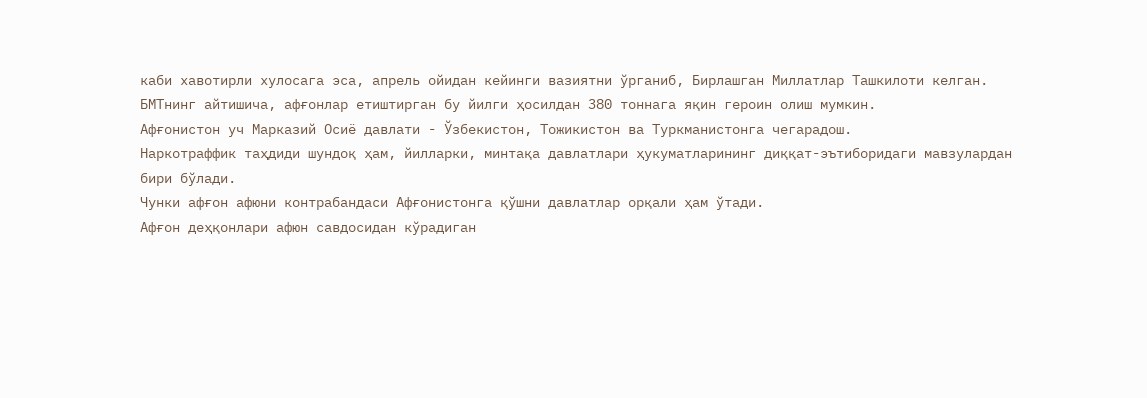каби хавотирли хулосага эса, апрель ойидан кейинги вазиятни ўрганиб, Бирлашган Миллатлар Ташкилоти келган.
БМТнинг айтишича, афғонлар етиштирган бу йилги ҳосилдан 380 тоннага яқин героин олиш мумкин.
Афғонистон уч Марказий Осиё давлати - Ўзбекистон, Тожикистон ва Туркманистонга чегарадош.
Наркотраффик таҳдиди шундоқ ҳам, йилларки, минтақа давлатлари ҳукуматларининг диққат-эътиборидаги мавзулардан бири бўлади.
Чунки афғон aфюни контрабандаси Афғонистонга қўшни давлатлар орқали ҳам ўтади.
Афғон деҳқонлари афюн савдосидан кўрадиган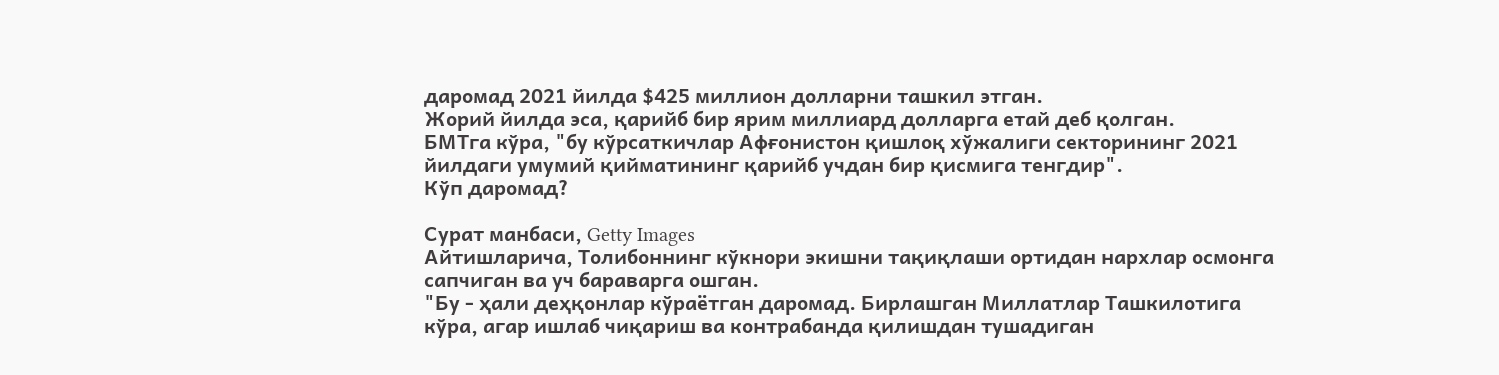даромад 2021 йилда $425 миллион долларни ташкил этган.
Жорий йилда эса, қарийб бир ярим миллиард долларга етай деб қолган.
БМТга кўра, "бу кўрсаткичлар Афғонистон қишлоқ хўжалиги секторининг 2021 йилдаги умумий қийматининг қарийб учдан бир қисмига тенгдир".
Кўп даромад?

Сурат манбаси, Getty Images
Айтишларича, Толибоннинг кўкнори экишни тақиқлаши ортидан нархлар осмонга сапчиган ва уч бараварга ошган.
"Бу - ҳали деҳқонлар кўраётган даромад. Бирлашган Миллатлар Ташкилотига кўра, агар ишлаб чиқариш ва контрабанда қилишдан тушадиган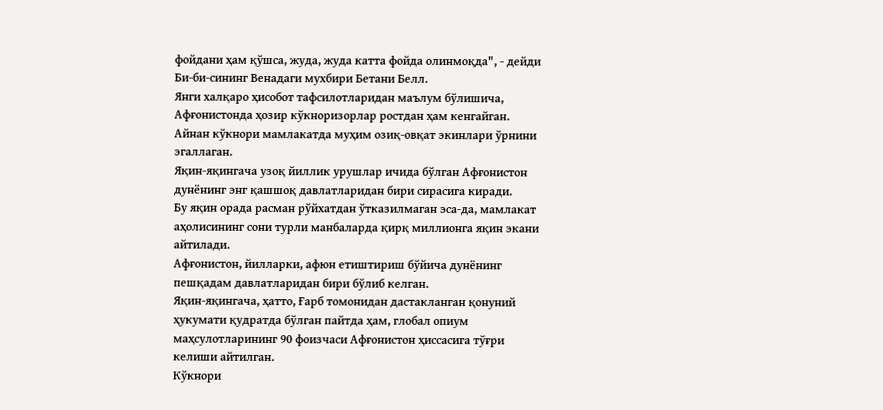фойдани ҳам қўшса, жуда, жуда катта фойда олинмоқда", - дейди Би-би-сининг Венадаги мухбири Бетани Белл.
Янги халқаро ҳисобот тафсилотларидан маълум бўлишича, Афғонистонда ҳозир кўкноризорлар ростдан ҳам кенгайган.
Айнан кўкнори мамлакатда муҳим озиқ-овқат экинлари ўрнини эгаллаган.
Яқин-яқингача узоқ йиллик урушлар ичида бўлган Афғонистон дунёнинг энг қашшоқ давлатларидан бири сирасига киради.
Бу яқин орада расман рўйхатдан ўтказилмаган эса-да, мамлакат аҳолисининг сони турли манбаларда қирқ миллионга яқин экани айтилади.
Афғонистон, йилларки, афюн етиштириш бўйича дунёнинг пешқадам давлатларидан бири бўлиб келган.
Яқин-яқингача, ҳатто, Ғарб томонидан дастакланган қонуний ҳукумати қудратда бўлган пайтда ҳам, глобал опиум маҳсулотларининг 90 фоизчаси Афғонистон ҳиссасига тўғри келиши айтилган.
Кўкнори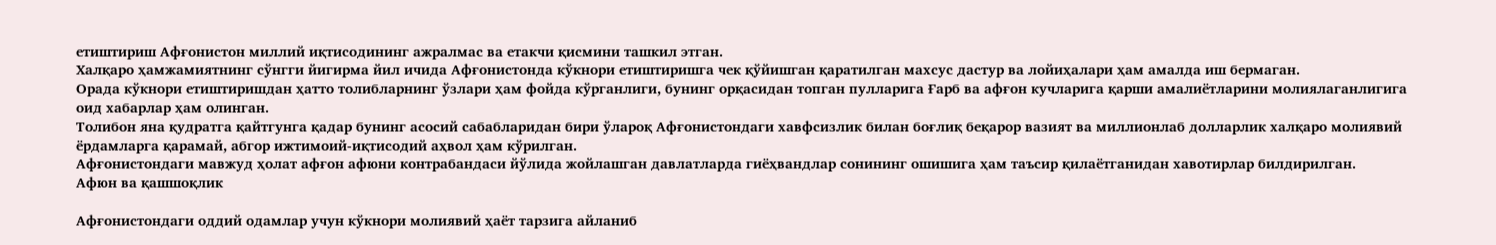етиштириш Афғонистон миллий иқтисодининг ажралмас ва етакчи қисмини ташкил этган.
Халқаро ҳамжамиятнинг сўнгги йигирма йил ичида Афғонистонда кўкнори етиштиришга чек қўйишган қаратилган махсус дастур ва лойиҳалари ҳам амалда иш бермаган.
Орада кўкнори етиштиришдан ҳатто толибларнинг ўзлари ҳам фойда кўрганлиги, бунинг орқасидан топган пулларига Ғарб ва афғон кучларига қарши амалиётларини молиялаганлигига оид хабарлар ҳам олинган.
Толибон яна қудратга қайтгунга қадар бунинг асосий сабабларидан бири ўлароқ Афғонистондаги хавфсизлик билан боғлиқ беқарор вазият ва миллионлаб долларлик халқаро молиявий ёрдамларга қарамай, абгор ижтимоий-иқтисодий аҳвол ҳам кўрилган.
Афғонистондаги мавжуд ҳолат афғон афюни контрабандаси йўлида жойлашган давлатларда гиёҳвандлар сонининг ошишига ҳам таъсир қилаётганидан хавотирлар билдирилган.
Афюн ва қашшоқлик

Афғонистондаги оддий одамлар учун кўкнори молиявий ҳаёт тарзига айланиб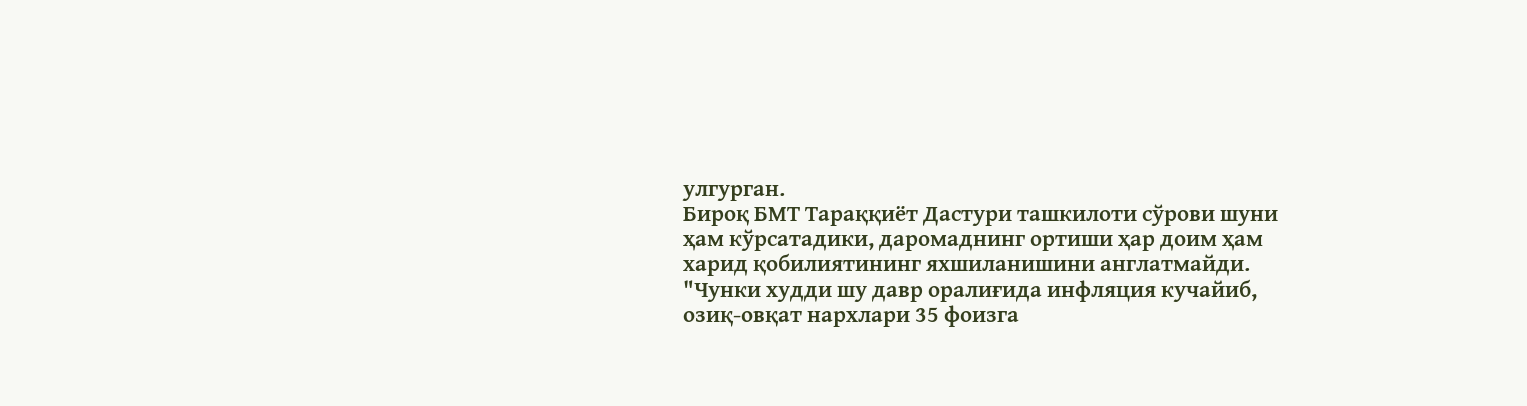улгурган.
Бироқ БМТ Тараққиёт Дастури ташкилоти сўрови шуни ҳам кўрсатадики, даромаднинг ортиши ҳар доим ҳам харид қобилиятининг яхшиланишини англатмайди.
"Чунки худди шу давр оралиғида инфляция кучайиб, озиқ-овқат нархлари 35 фоизга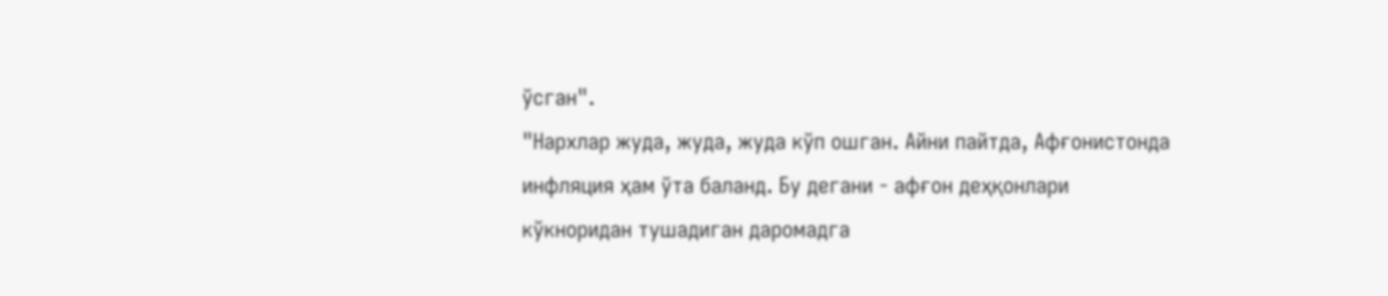ўсган".
"Нархлар жуда, жуда, жуда кўп ошган. Айни пайтда, Афғонистонда инфляция ҳам ўта баланд. Бу дегани - афғон деҳқонлари кўкноридан тушадиган даромадга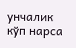унчалик кўп нарса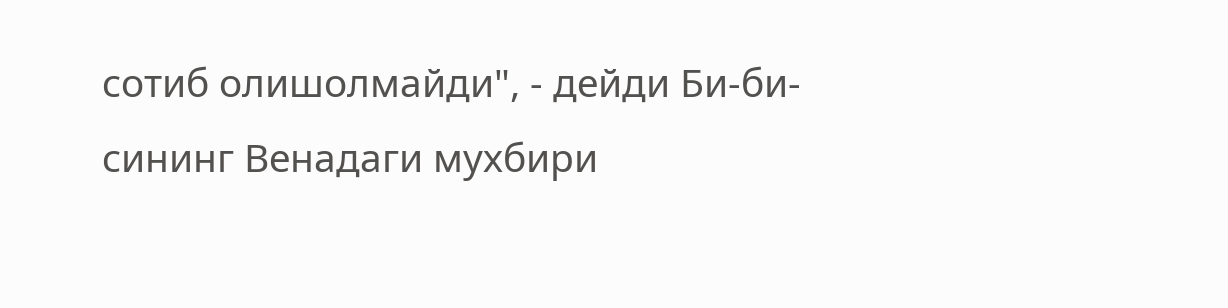сотиб олишолмайди", - дейди Би-би-сининг Венадаги мухбири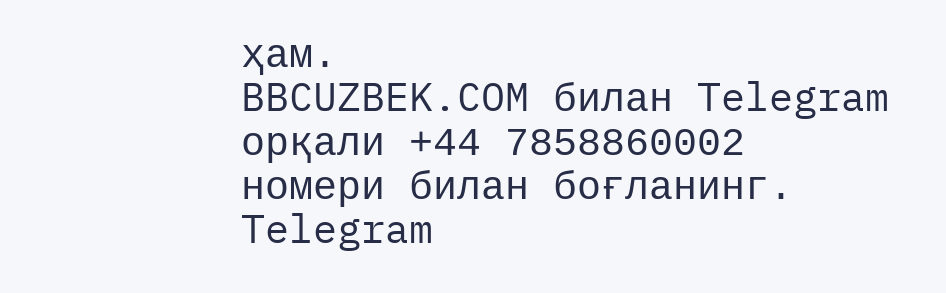ҳам.
BBCUZBEK.COM билан Telegram орқали +44 7858860002 номери билан боғланинг.
Telegram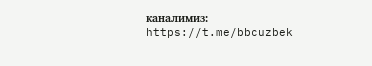каналимиз: https://t.me/bbcuzbek